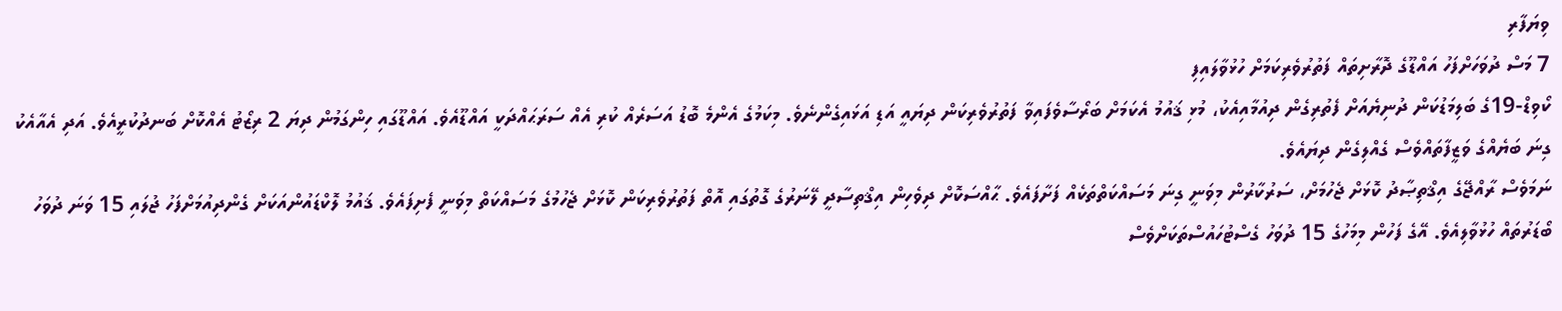ވިޔަފާރި
7 މަސް ދުވަހަށްފަހު އައްޑޫގެ ދޮރާށިތައް ފަތުރުވެރިކަމަށް ހުޅުވާލައިފި
ކޯވިޑް-19ގެ ބަލިމަޑުކަން ދުނިޔެއަށް ފެތުރިގެން ދިއުމާއިއެކު، މުޅި ޤައުމު އެކަމަށް ބަރޯސާވެފައިވާ ފަތުރުވެރިކަން ދިޔައީ އަޑި އަޅައިގެންނެވެ. މިކަމުގެ އެންމެ ބޮޑު އަސަރެއް ކުރި އެއް ސަރަޙައްދަކީ އައްޑޫއެވެ. އައްޑޫގައި ހިންގަމުން ދިޔަ 2 ރިޒޯޓު އެއްކޮށް ބަނދުކުރީއެވެ. އަދި އެއާއެކު ގިނަ ބަޔެއްގެ ވަޒީފާތައްވެސް ގެއްލިގެން ދިޔައެވެ.
ނަމަވެސް ރާއްޖޭގެ އިޤްތިޞާދު ކޮޅަށް ޖެހުމަށް، ސަރުކާރުން މިވަނީ ގިނަ މަސައްކަތްތަކެއް ފަށާފައެވެ. ޙާއްސަކޮށް ދިވެހިން އިޤްތިސާދީ ލޭނަރުގެ ގޮތުގައި އޮތް ފަތުރުވެރިކަން ކޮޅަށް ޖެހުމުގެ މަސައްކަތް މިވަނީ ފެށިފައެވެ. ޤައުމު ލޮކްޑައުންއަކަށް ގެންދިއުމަށްފަހު ޖުލައި 15 ވަނަ ދުވަހު ބޯޑަރުތައް ހުޅުވާލިއެވެ. އޭގެ ފަހުން މިމަހުގެ 15 ދުވަހު ގެސްޓުހައުސްތަކަށްވެސް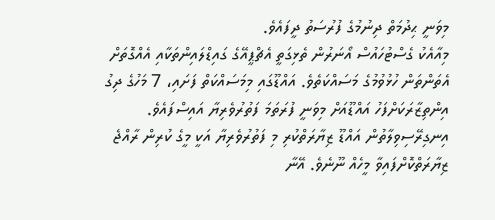މިވަނީ ޙިދުމަތް ދިނުމުގެ ފުރުސަތު ދީފައެވެ.
މިއާއެކު ގެސްޓުހައުސް އޯނަރުން ތެޅިގަތީ އެޗްޕީއޭގެ ގައިޑްލައިންތަކާއި އެއްގޮތަށް އެތަންތަން ހުޅުވުމުގެ މަސައްކަތެވެ. އައްޑޫގައި މިމަސައްކަތް ފަށައި، 7 މަހުގެ ދިގު އިންތިޒާރަކަށްފަހު އައްޑޫއަށް މިވަނީ ފުރަތަމަ ފަތުރުވެރިޔާ އައިސްފައެވެ. އިނގިރޭސިވިލާތުން އައްޑޫ ޒިޔާރަތްކުރި މި ފަތުރުވެރިޔާ އަކީ މީގެ ކުރިން ރާއްޖެ ޒިޔާރަތްކޮށްފައިވާ މީހެއް ނޫނެވެ. އޭނާ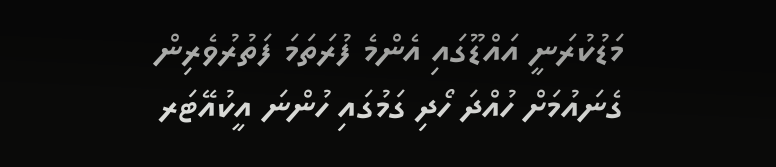މަޑުކުރަނީ އައްޑޫގައި އެންމެ ފުރަތަމަ ފަތުރުވެރިން ގެނައުމަށް ހުއްދަ ހޯދި ގަމުގައި ހުންނަ އީކުއޭޓަރ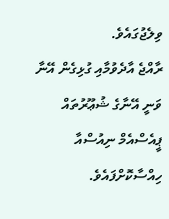ވިލެޖުގައެވެ.
ރާއްޖެ އާދެވުމާއި ގުޅިގެން އޭނާ ވަނީ އޭނާގެ ޝުޢޫރުތައް ޕީއެސްއެމް ނިއުސްއާ ހިއްސާކޮށްފައެވެ.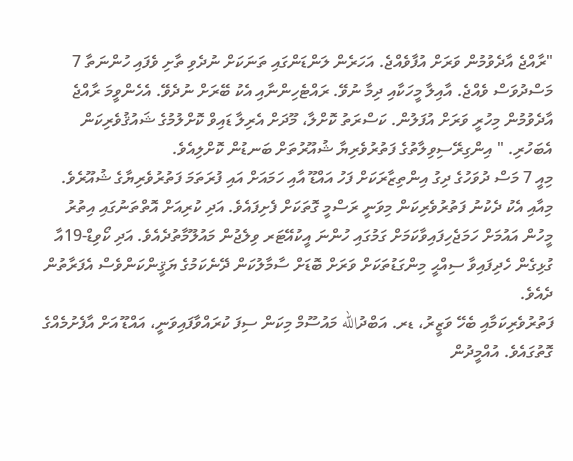"ރާއްޖެ އާދެވުމުން ވަރަށް އުފާވެއްޖެ. އަހަރެން ލަންޑަންގައި ތަނަކަށް ނުދެވި ތާށި ވެފައި ހުންނަތާ 7 މަސްދުވަސް ވެއްޖެ. އާއިލާ މީހަކާއި ދިމާ ނުވޭ. ރައްޓެހިންނާއި އެކު ބޭރަށް ނުދެވޭ. އެހެންވީމަ ރާއްޖެ އާދެވުމުން މިހުރީ ވަރަށް އުފަލުން. ކަސްރަތު ކޮށްލާ، މޫދަށް އެރިލާ ޑައިވް ކޮށްލުމުގެ ޝައުޤުވެރިކަން އެބަހުރި. " އިންގިރޭސިވިލާތުގެ ފަތުރުވެރިޔާ ޝުއޫރުތަށް ބަނޑުން ކޮށްލިއެވެ.
މިއީ 7 މަސް ދުވަހުގެ ދިގު އިންތިޒާރަކަށް ފަހު އައްޑޫ އާއި ހަމައަށް އައި ފުރަތަމަ ފަތުރުވެރިޔާގެ ޝުއޫރެވެ. މިއާއި އެކު ދެކުނު ފަތުރުވެރިކަން މިވަނީ ރަސްމީ ގޮތަކަށް ފެށިފައެވެ. އަދި ކުރިއަށް އޮތްތަނުގައި އިތުރު މީހުން އައުމަށް ހަމަޖެހިފައިވާކަމަށް ގަމުގައި ހުންނަ އީކުއޭޓަރ ވިލެޖުން މައުލޫމާތުދެއެވެ. އަދި ކޯވިޑް-19އާ ގުޅިގެން ހެދިފައިވާ ސިއްޙީ މިންގަޑުތަކަށް ވަރަށް ބޮޑަށް ސާމާލުކަން ދޭނެކަމުގެ ޔަޤީންކަންވެސް އެފަރާތުން ދެއެވެ.
ފަތުރުވެރިކަމާއި ބެހޭ ވަޒީރު، ޑރ. އަބްދުالله މައުސޫމް މިކަން ސިފަ ކުރައްވާފައިވަނީ، އައްޑޫ އަށް އާފެށުމެއްގެ ގޮތުގައެވެ. އުއްމީދުން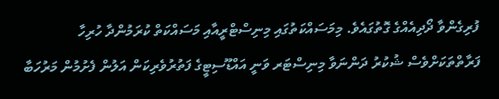ފުރިގެންވާ ދޯދިއެއްގެ ގޮތުގައެވެ. މިމަސައްކަތުގައި މިނިސްޓްރީއާއި މަސައްކަތް ކުރަމުންދާ ހުރިހާ ފަރާތްތަކަށްވެސް ޝުކުރު ދަންނަވާ މިނިސްޓަރ ވަނީ އައްޑޫސިޓީގެ ފަތުރުވެރިކަން އަލުން ފެށުމުން މަރުހަބާ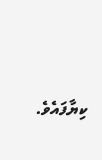ކިޔާފައެވެ.